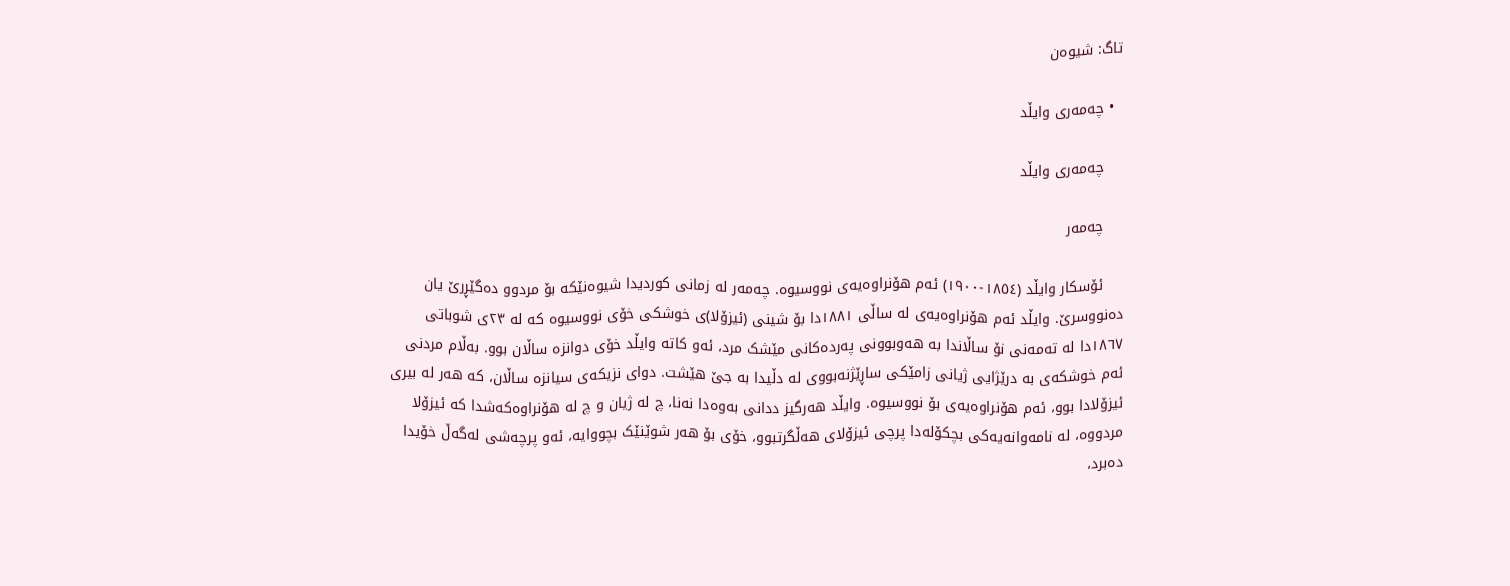تاگ: شیوەن

  • چەمەری وایڵد

    چەمەری وایڵد

    چەمەر

    ئۆسکار وایڵد (١٨٥٤-١٩٠٠) ئەم هۆنراوەیەی نووسیوە. چەمەر لە زمانی کوردیدا شیوەنێکە بۆ مردوو دەگێڕرێ یان دەنووسرێ. وایڵد ئەم هۆنراوەیەی لە ساڵی ١٨٨١دا بۆ شینی (ئیزۆلا)ی خوشکی خۆی نووسیوە کە لە ٢٣ی شوباتی ١٨٦٧دا لە تەمەنی نۆ ساڵاندا بە هەوبوونی پەردەکانی مێشک مرد، ئەو کاتە وایڵد خۆی دوانزە ساڵان بوو. بەڵام مردنی ئەم خوشکەی بە درێژایی ژیانی زامێکی ساڕێژنەبووی لە دڵیدا بە جێ هێشت. دوای نزیکەی سیانزە ساڵان، کە هەر لە بیری ئیزۆلادا بوو، ئەم هۆنراوەیەی بۆ نووسیوە. وایڵد هەرگیز ددانی بەوەدا نەنا، چ لە ژیان و چ لە هۆنراوەکەشدا کە ئیزۆلا مردووە، لە نامەوانەیەکی بچکۆلەدا پرچی ئیزۆلای هەڵگرتبوو، خۆی بۆ هەر شوێنێک بچووایە، ئەو پرچەشی لەگەڵ خۆیدا دەبرد،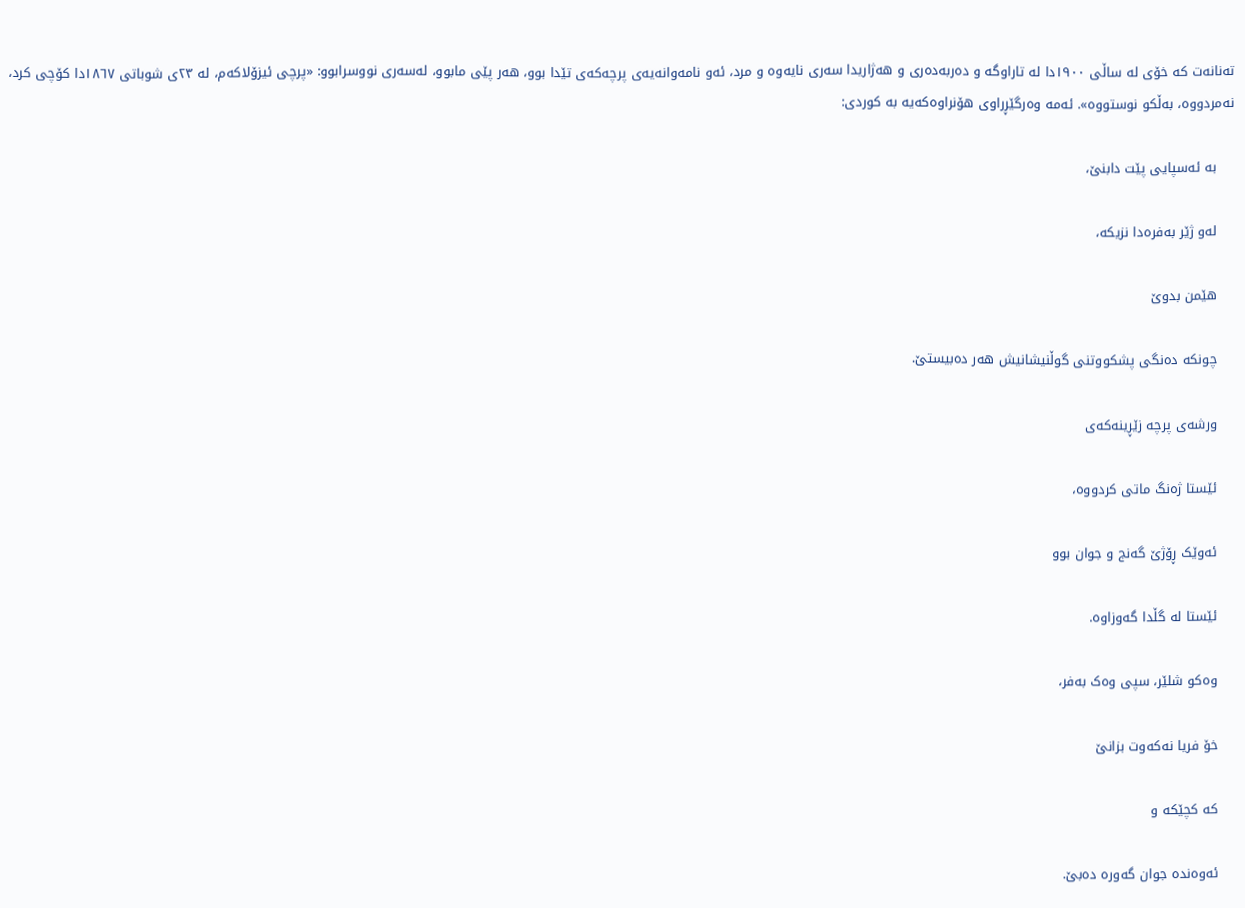تەنانەت کە خۆی لە ساڵی ١٩٠٠دا لە تاراوگە و دەربەدەری و هەژاریدا سەری نایەوە و مرد، ئەو نامەوانەیەی پرچەکەی تێدا بوو، هەر پێی مابوو، لەسەری نووسرابوو: «پرچی ئیزۆلاکەم، لە ٢٣ی شوباتی ١٨٦٧دا کۆچی کرد، نەمردووە، بەڵکو نوستووە». ئەمە وەرگێڕراوی هۆنراوەکەیە بە کوردی:

    بە ئەسپایی پێت دابنێ،

    لەو ژێر بەفرەدا نزیکە،

    هێمن بدوێ

    چونکە دەنگی پشکووتنی گوڵنیشانیش هەر دەبیستێ.

    ورشەی پرچە زێڕینەکەی

    ئێستا ژەنگ ماتی کردووە،

    ئەوێک ڕۆژێ گەنج و جوان بوو

    ئێستا لە گڵدا گەوزاوە.

    وەکو شلێر، سپی وەک بەفر،

    خۆ فریا نەکەوت بزانێ

    کە کچێکە و

    ئەوەندە جوان گەورە دەبێ.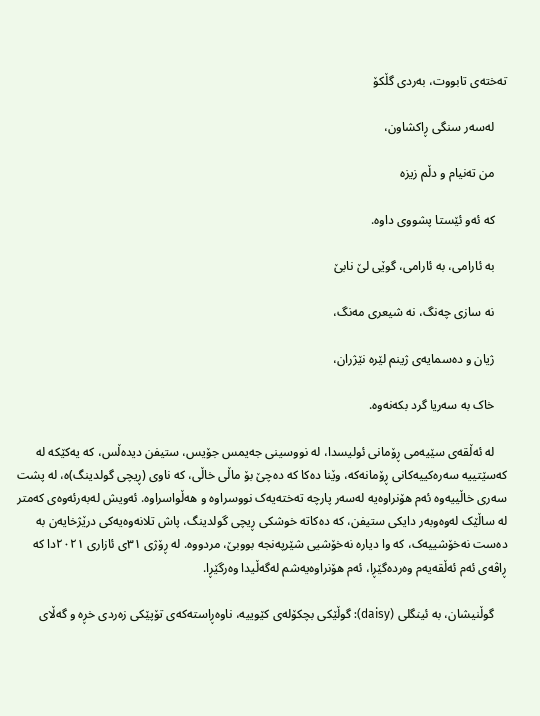تەختەی تابووت، بەردی گڵکۆ

    لەسەر سنگی ڕاکشاون،

    من تەنیام و دڵم زیزە

    کە ئەو ئێستا پشووی داوە.

    بە ئارامی، بە ئارامی، گوێی لێ نابێ

    نە سازی چەنگ، نە شیعری مەنگ،

    ژیان و دەسمایەی ژینم لێرە نێژران،

    خاک بە سەریا گرد بکەنەوە.

    لە ئەڵقەی سێیەمی ڕۆمانی ئولیسدا، لە نووسینی جەیمس جۆیس، ستیفن دیدەڵس، کە یەکێکە لە کەسێتییە سەرەکییەکانی ڕۆمانەکە، وێنا دەکا کە دەچێ بۆ ماڵی خاڵی، کە ناوی (ڕیچی گولدینگ)ە، لە پشت سەری خاڵییەوە ئەم هۆنراوەیە لەسەر پارچە تەختەیەک نووسراوە و هەڵواسراوە. ئەویش لەبەرئەوەی کەمتر لە ساڵێک لەوەوبەر دایکی ستیفن، کە دەکاتە خوشکی ڕیچی گولدینگ، پاش تلانەوەیەکی درێژخایەن بە دەست نەخۆشییەک، کە وا دیارە نەخۆشیی شێرپەنجە بووبێ، مردووە. لە ڕۆژی ٣١ی ئازاری ٢٠٢١دا کە ڕاڤەی ئەم ئەڵقەیەم وەردەگێڕا، ئەم هۆنراوەیەشم لەگەڵیدا وەرگێڕا.

    گوڵنیشان، بە ئینگلی (daisy): گوڵێکی بچکۆلەی کێوییە، ناوەڕاستەکەی تۆپێکی زەردی خڕە و گەڵای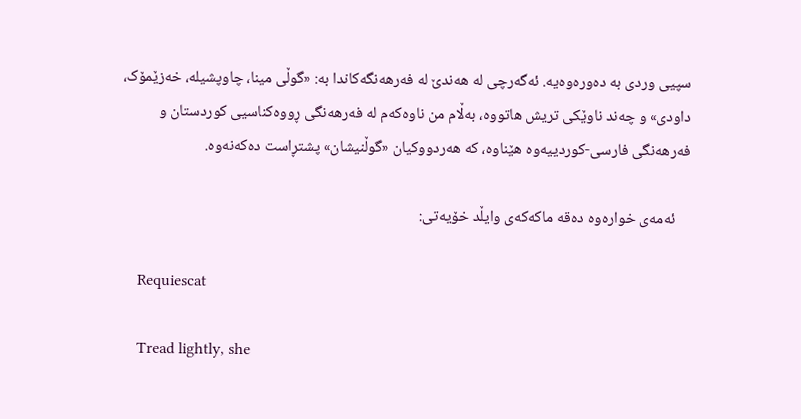سپیی وردی بە دەورەوەیە. ئەگەرچی لە هەندێ لە فەرهەنگەکاندا بە: «گوڵی مینا، چاوپشیلە، خەزێمۆک، داودی» و چەند ناوێکی تریش هاتووە، بەڵام من ناوەکەم لە فەرهەنگی ڕووەکناسیی کوردستان و فەرهەنگی فارسی-کوردییەوە هێناوە، کە هەردووکیان «گوڵنیشان» پشتڕاست دەکەنەوە.

    ئەمەی خوارەوە دەقە ماکەکەی وایڵد خۆیەتی:

    Requiescat

    Tread lightly, she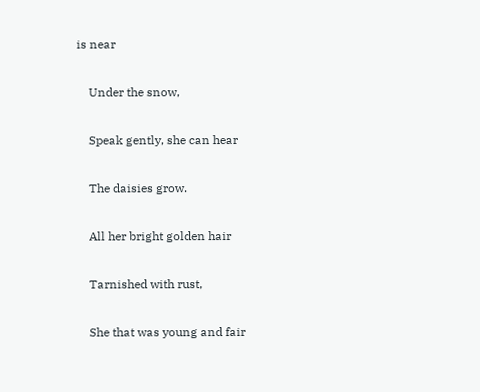is near

    Under the snow,

    Speak gently, she can hear

    The daisies grow.

    All her bright golden hair

    Tarnished with rust,

    She that was young and fair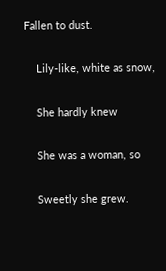Fallen to dust.

    Lily-like, white as snow,

    She hardly knew

    She was a woman, so

    Sweetly she grew.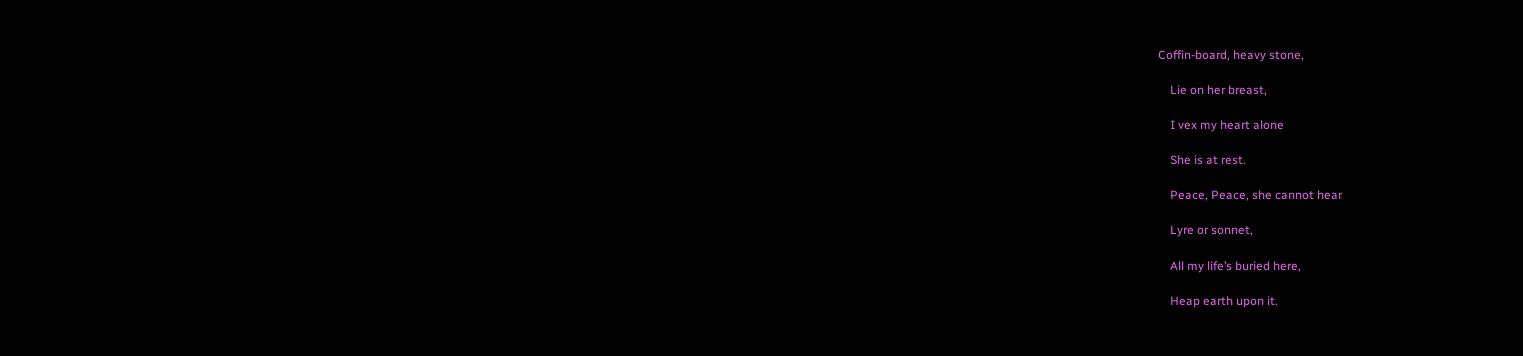Coffin-board, heavy stone,

    Lie on her breast,

    I vex my heart alone

    She is at rest.

    Peace, Peace, she cannot hear

    Lyre or sonnet,

    All my life’s buried here,

    Heap earth upon it.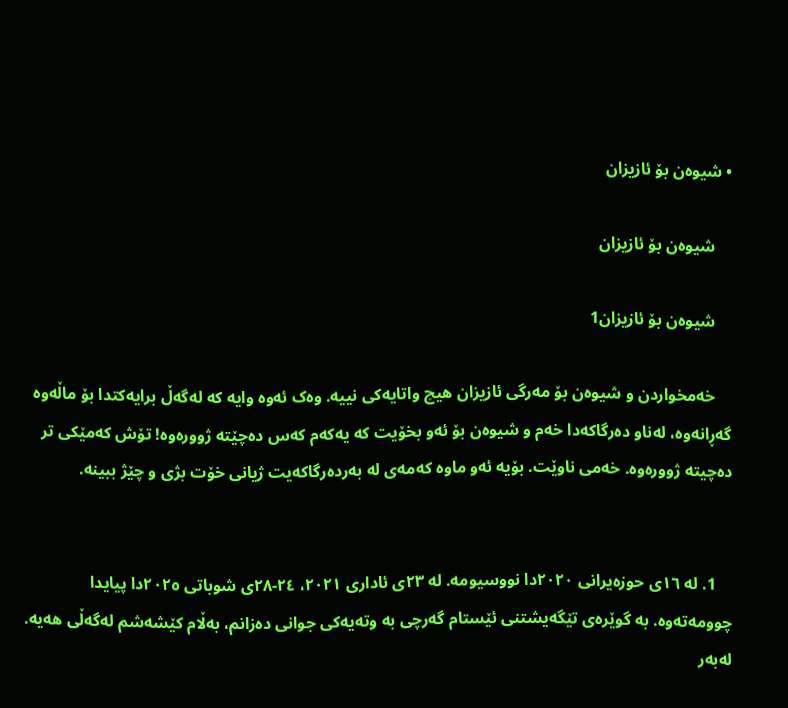• شیوەن بۆ ئازیزان

    شیوەن بۆ ئازیزان

    شیوەن بۆ ئازیزان1

    خەمخواردن و شیوەن بۆ مەرگی ئازیزان هیچ واتایەکی نییە. وەک ئەوە وایە کە لەگەڵ برایەکتدا بۆ ماڵەوە گەڕانەوە، لەناو دەرگاکەدا خەم و شیوەن بۆ ئەو بخۆیت کە یەکەم کەس دەچێتە ژوورەوە! تۆش کەمێکی تر دەچیتە ژوورەوە. خەمی ناوێت. بۆیە ئەو ماوە کەمەی لە بەردەرگاکەیت ژیانی خۆت بژی و چێژ ببینە.


    1. لە ١٦ی حوزەیرانی ٢٠٢٠دا نووسیومە. لە ٢٣ی ئاداری ٢٠٢١، ٢٤-٢٨ی شوباتی ٢٠٢٥دا پیایدا چوومەتەوە. بە گوێرەی تێگەیشتنی ئێستام گەرچی بە وتەیەکی جوانی دەزانم، بەڵام کێشەشم لەگەڵی هەیە. لەبەر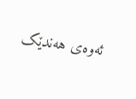ئەوەی هەندێک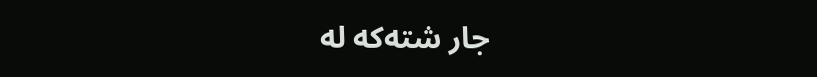جار شتەکە لە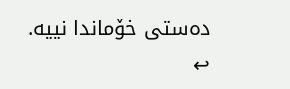دەستی خۆماندا نییە. ↩